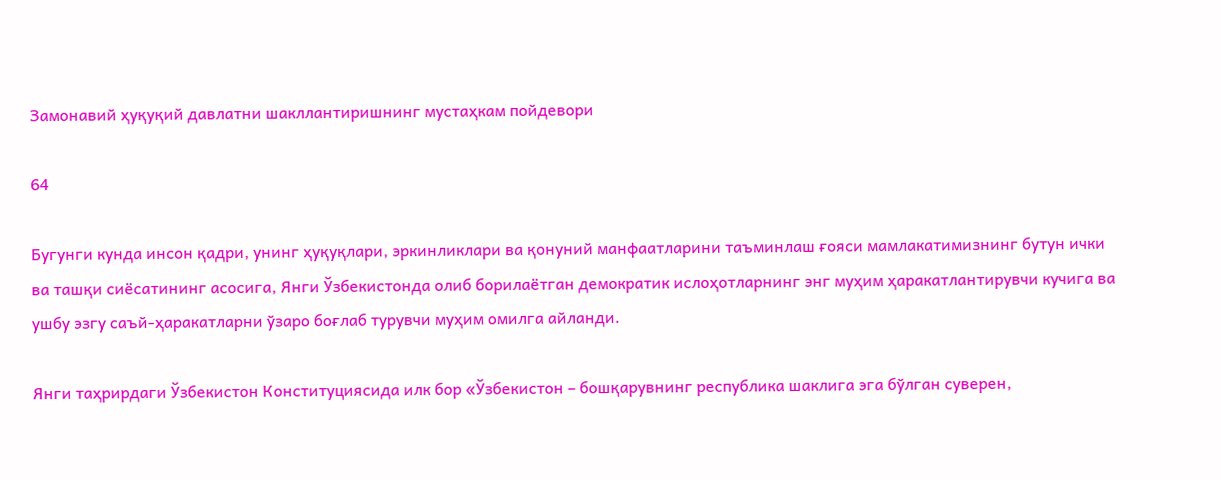Замонавий ҳуқуқий давлатни шакллантиришнинг мустаҳкам пойдевори

64

Бугунги кунда инсон қадри, унинг ҳуқуқлари, эркинликлари ва қонуний манфаатларини таъминлаш ғояси мамлакатимизнинг бутун ички ва ташқи сиёсатининг асосига, Янги Ўзбекистонда олиб борилаётган демократик ислоҳотларнинг энг муҳим ҳаракатлантирувчи кучига ва ушбу эзгу саъй-ҳаракатларни ўзаро боғлаб турувчи муҳим омилга айланди.

Янги таҳрирдаги Ўзбекистон Конституциясида илк бор «Ўзбекистон – бошқарувнинг республика шаклига эга бўлган суверен,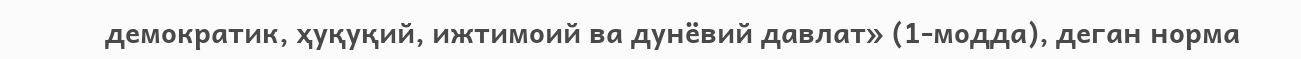демократик, ҳуқуқий, ижтимоий ва дунёвий давлат» (1-модда), деган норма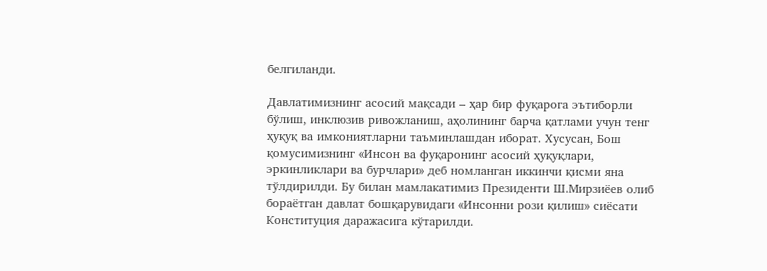белгиланди.

Давлатимизнинг асосий мақсади – ҳар бир фуқарога эътиборли бўлиш, инклюзив ривожланиш, аҳолининг барча қатлами учун тенг ҳуқуқ ва имкониятларни таъминлашдан иборат. Хусусан, Бош қомусимизнинг «Инсон ва фуқаронинг асосий ҳуқуқлари, эркинликлари ва бурчлари» деб номланган иккинчи қисми яна тўлдирилди. Бу билан мамлакатимиз Президенти Ш.Мирзиёев олиб бораётган давлат бошқарувидаги «Инсонни рози қилиш» сиёсати Конституция даражасига кўтарилди.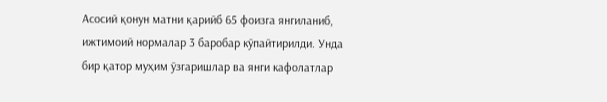Асосий қонун матни қарийб 65 фоизга янгиланиб, ижтимоий нормалар 3 баробар кўпайтирилди. Унда бир қатор муҳим ўзгаришлар ва янги кафолатлар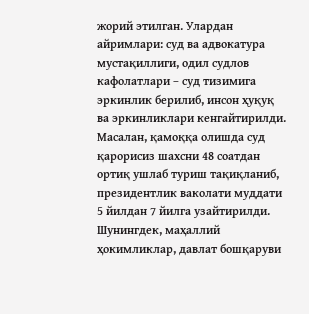жорий этилган. Улардан айримлари: суд ва адвокатура мустақиллиги, одил судлов кафолатлари – суд тизимига эркинлик берилиб, инсон ҳуқуқ ва эркинликлари кенгайтирилди. Масалан, қамоққа олишда суд қарорисиз шахсни 48 соатдан ортиқ ушлаб туриш тақиқланиб, президентлик ваколати муддати 5 йилдан 7 йилга узайтирилди. Шунингдек, маҳаллий ҳокимликлар, давлат бошқаруви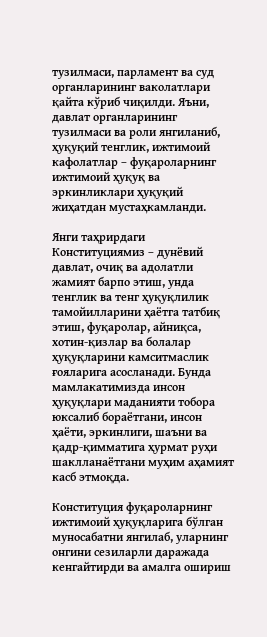тузилмаси, парламент ва суд органларининг ваколатлари қайта кўриб чиқилди. Яъни, давлат органларининг тузилмаси ва роли янгиланиб, ҳуқуқий тенглик, ижтимоий кафолатлар – фуқароларнинг ижтимоий ҳуқуқ ва эркинликлари ҳуқуқий жиҳатдан мустаҳкамланди.

Янги таҳрирдаги Конституциямиз – дунёвий давлат, очиқ ва адолатли жамият барпо этиш, унда тенглик ва тенг ҳуқуқлилик тамойилларини ҳаётга татбиқ этиш, фуқаролар, айниқса, хотин-қизлар ва болалар ҳуқуқларини камситмаслик ғояларига асосланади. Бунда мамлакатимизда инсон ҳуқуқлари маданияти тобора юксалиб бораётгани, инсон ҳаёти, эркинлиги, шаъни ва қадр-қимматига ҳурмат руҳи шаклланаётгани муҳим аҳамият касб этмоқда.

Конституция фуқароларнинг ижтимоий ҳуқуқларига бўлган муносабатни янгилаб, уларнинг онгини сезиларли даражада кенгайтирди ва амалга ошириш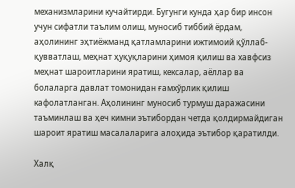механизмларини кучайтирди. Бугунги кунда ҳар бир инсон учун сифатли таълим олиш, муносиб тиббий ёрдам, аҳолининг эҳтиёжманд қатламларини ижтимоий қўллаб-қувватлаш, меҳнат ҳуқуқларини ҳимоя қилиш ва хавфсиз меҳнат шароитларини яратиш, кексалар, аёллар ва болаларга давлат томонидан ғамхўрлик қилиш кафолатланган. Аҳолининг муносиб турмуш даражасини таъминлаш ва ҳеч кимни эътибордан четда қолдирмайдиган шароит яратиш масалаларига алоҳида эътибор қаратилди.

Халқ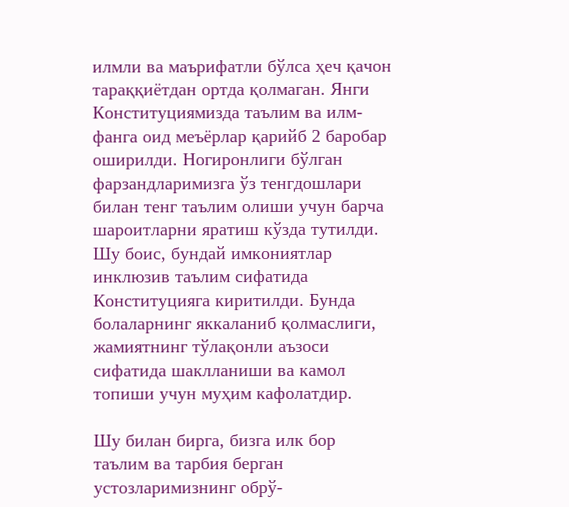илмли ва маърифатли бўлса ҳеч қачон тараққиётдан ортда қолмаган. Янги Конституциямизда таълим ва илм-фанга оид меъёрлар қарийб 2 баробар оширилди. Ногиронлиги бўлган фарзандларимизга ўз тенгдошлари билан тенг таълим олиши учун барча шароитларни яратиш кўзда тутилди. Шу боис, бундай имкониятлар инклюзив таълим сифатида Конституцияга киритилди. Бунда болаларнинг яккаланиб қолмаслиги, жамиятнинг тўлақонли аъзоси сифатида шаклланиши ва камол топиши учун муҳим кафолатдир.

Шу билан бирга, бизга илк бор таълим ва тарбия берган устозларимизнинг обрў-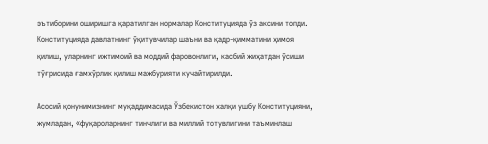эътиборини оширишга қаратилган нормалар Конституцияда ўз аксини топди. Конституцияда давлатнинг ўқитувчилар шаъни ва қадр-қимматини ҳимоя қилиш, уларнинг ижтимоий ва моддий фаровонлиги, касбий жиҳатдан ўсиши тўғрисида ғамхўрлик қилиш мажбурияти кучайтирилди.

Асосий қонунимизнинг муқаддимасида Ўзбекистон халқи ушбу Конституцияни, жумладан, «фуқароларнинг тинчлиги ва миллий тотувлигини таъминлаш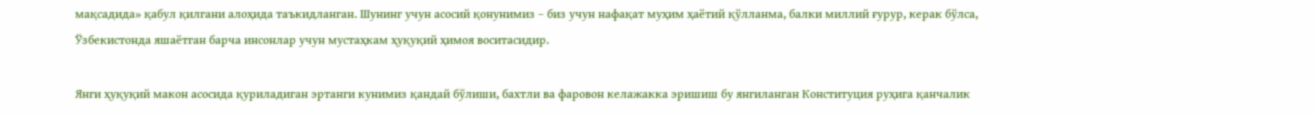мақсадида» қабул қилгани алоҳида таъкидланган. Шунинг учун асосий қонунимиз – биз учун нафақат муҳим ҳаётий қўлланма, балки миллий ғурур, керак бўлса, Ўзбекистонда яшаётган барча инсонлар учун мустаҳкам ҳуқуқий ҳимоя воситасидир.

Янги ҳуқуқий макон асосида қуриладиган эртанги кунимиз қандай бўлиши, бахтли ва фаровон келажакка эришиш бу янгиланган Конституция руҳига қанчалик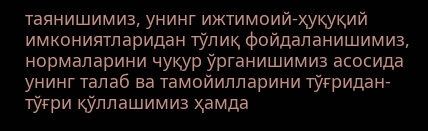таянишимиз, унинг ижтимоий-ҳуқуқий имкониятларидан тўлиқ фойдаланишимиз, нормаларини чуқур ўрганишимиз асосида унинг талаб ва тамойилларини тўғридан-тўғри қўллашимиз ҳамда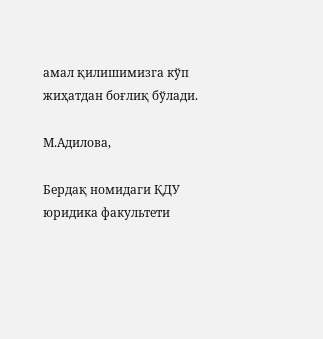амал қилишимизга кўп жиҳатдан боғлиқ бўлади.

М.Адилова,

Бердақ номидаги ҚДУ юридика факультети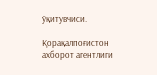ўқитувчиси.

Қорақалпоғистон ахборот агентлиги